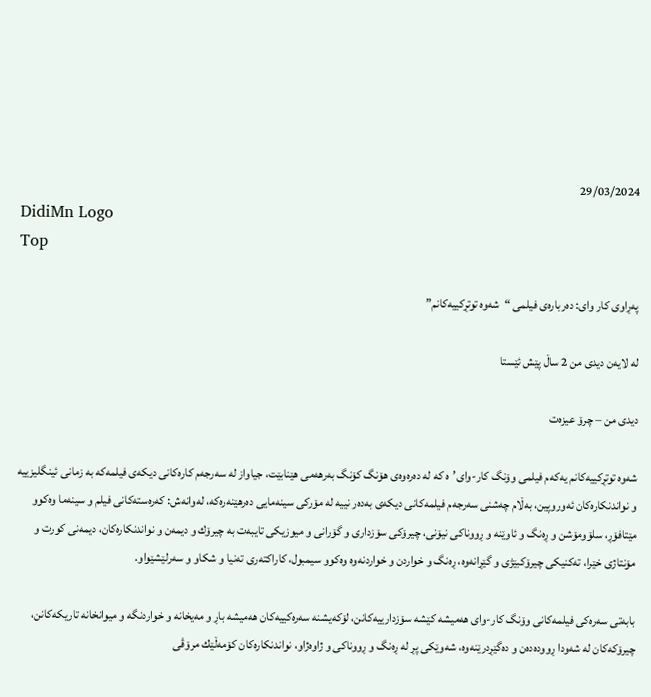29/03/2024
DidiMn Logo
Top

په‌ڕاوی كار وای: ده‌رباره‌ی فیلمی “شەوە توتڕكییەكانم”

لە لایەن دیدی من 2 ساڵ پێش ئێستا

دیدی من – چرۆ عیزەت

شەوە توتڕكییەكانم یەكەم فیلمی وۆنگ كار-وای’ە كە لە دەرەوەی ھۆنگ كۆنگ بەرھەمی ھێنابێت، جیاواز لە سەرجەم كارەكانی دیكەی فیلمەكە بە زمانی ئینگلیزییە و نواندنكارەكان ئەوروپین، بەڵام چەشنی سەرجەم فیلمەكانی دیكەی بەدەر نییە لە مۆركی سینەمایی دەرھێنەرەكە، لەوانەش: كەرەستەكانی فیلم و سینەما وەكوو مێتافۆڕ، سلۆومۆشن و ڕەنگ و ئاوێنە و ڕووناكی نیۆنی، چیرۆكی سۆزداری و گۆرانی و میوزیكی تایبەت بە چیرۆك و دیمەن و نواندنكارەكان، دیمەنی كورت و مۆنتاژی خێرا، تەكنیكی چیرۆكبێژی و گێڕانەوە، ڕەنگ و خواردن و خواردنەوە وەكوو سیمبول، كاراكتەری تەنیا و شكاو و سەرلێشێواو.

بابەتی سەرەكی فیلمەكانی وۆنگ كار-وای ھەمیشە كێشە سۆزدارییەكانن، لۆكەیشنە سەرەكییەكان ھەمیشە باڕ و مەیخانە و خواردنگە و میوانخانە تاریكەكانن، چیرۆكەكان لە شەودا ڕوودەدەن و دەگێڕدرێنەوە، شەوێكی پڕ لە ڕەنگ و ڕووناكی و ژاوەژاو، نواندنكارەكان كۆمەڵێك مرۆڤی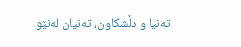تەنیا و دڵشكاون، تەنیان لەنێو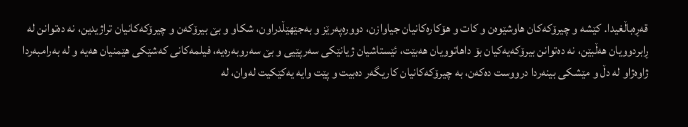قەڕەباڵغیدا. كێشە و چیرۆكەكان ھاوشێوەن و كات و ھۆكارەكانیان جیاوازن، دوورەپەرێز و بەجێھێڵدراون، شكاو و بێ بیرۆكەن و چیرۆكەكانیان تراژیدین، نە دەتوانن لە ڕابردوویان ھەڵبێن، نە دەتوانن بیرۆكەیەكیان بۆ داھاتوویان ھەبێت، ئێستاشیان ژیانێكی سەرپێیی و بێ سەروبەرەیە، فیلمەكانی كەشێكی ھێمنیان ھەیە و لە بەرامبەردا ژاوەژاو لە دڵ و مێشكی بینەردا درووست دەكەن، بە چیرۆكەكانیان كاریگەر دەبیت و پێت وایە یەكێكیت لەوان، لە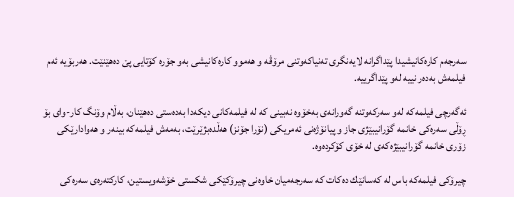سەرجەم كارەكانیشیدا پێداگرانە لایەنگری تەنیاكەوتنی مرۆڤە و ھەموو كارەكانیشی بەو جۆرە كۆتایی پێ دەھێنێت. ھەربۆیە ئەم فیلمەش بەدەر نییە لەو پێداگرییە.

ئەگەرچی فیلمەكە لەو سەركەوتنە گەورانەی بەخۆوە نەبینی كە لە فیلمەكانی دیكەدا بەدەستی دەھێنان، بەڵام وۆنگ كار-وای بۆ ڕۆڵی سەرەكی خانمە گۆرانیبێژی جاز و پیانۆژەنی ئەمریكی (نۆرا جۆنز) ھەڵدەبژێرێت، بەمەش فیلمەكە بینەر و ھەوادارێكی زۆری خانمە گۆرانیبێژەكەی لە خۆی كۆكردەوە.

چیرۆكی فیلمەكە باس لە كەسانێك دەكات كە سەرجەمیان خاوەنی چیرۆكێكی شكستی خۆشەویستین، كاركتەرەی سەرەكی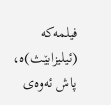فیلمەكە (ئیلیزابێث)ە، پاش ئەوەی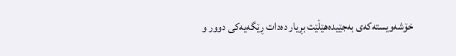خۆشەویستەكەی بەجێیدەھێڵێت بڕیار دەدات ڕێگەیەكی دوور و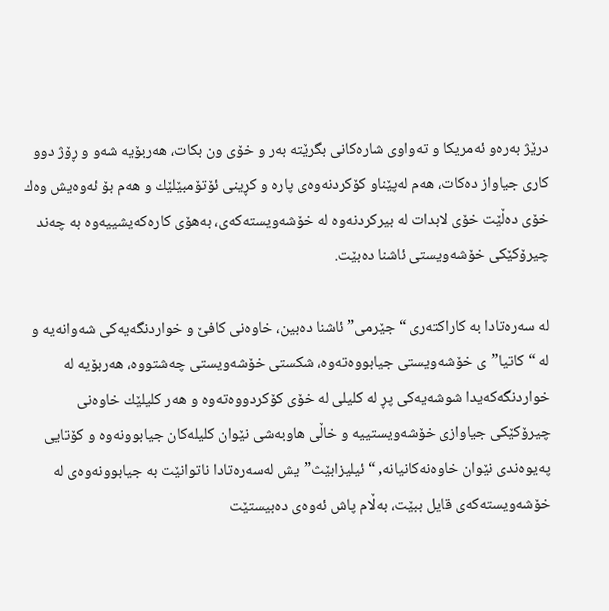درێژ بەرەو ئەمریكا و تەواوی شارەكانی بگرێتە بەر و خۆی ون بكات، ھەربۆیە شەو و ڕۆژ دوو كاری جیاواز دەكات، ھەم لەپێناو كۆكردنەوەی پارە و كڕینی ئۆتۆمبێلێك و ھەم بۆ ئەوەیش وەك خۆی دەڵێت خۆی لابدات لە بیركردنەوە لە خۆشەویستەكەی، بەھۆی كارەكەیشییەوە بە چەند چیرۆكێكی خۆشەویستی ئاشنا دەبێت.

لە سەرەتادا بە كاراكتەری “جێرمی” ئاشنا دەبین، خاوەنی كافێ و خواردنگەیەكی شەوانەیە و لە “كاتیا”ی خۆشەویستی جیابووەتەوە، شكستی خۆشەویستی چەشتووە، ھەربۆیە لە خواردنگەكەیدا شوشەیەكی پڕ لە كلیلی لە خۆی كۆكردووەتەوە و ھەر كلیلێك خاوەنی چیرۆكێكی جیاوازی خۆشەویستییە و خاڵی ھاوبەشی نێوان كلیلەكان جیابوونەوە و كۆتایی پەیوەندی نێوان خاوەنەكانیانە, “ئیلیزابێث”یش لەسەرەتادا ناتوانێت بە جیابوونەوەی لە خۆشەویستەكەی قایل ببێت، بەڵام پاش ئەوەی دەبیستێت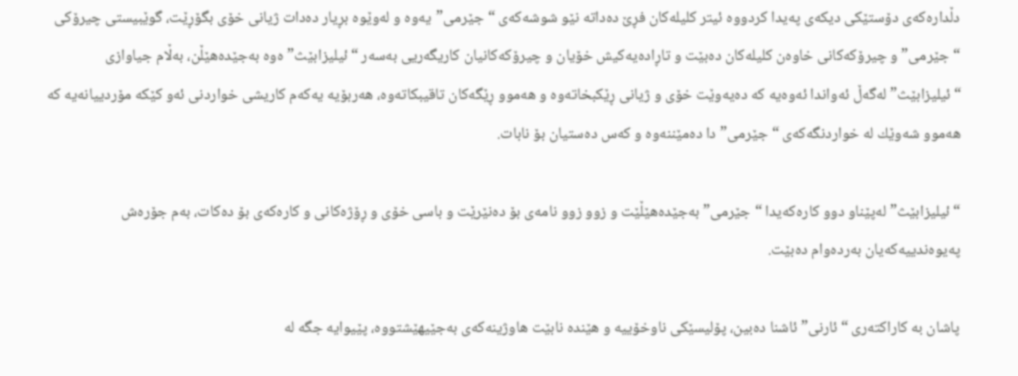دڵدارەكەی دۆستێكی دیكەی پەیدا كردووە ئیتر كلیلەكان فڕێ دەداتە نێو شوشەكەی “جێرمی”یەوە و لەوێوە بڕیار دەدات ژیانی خۆی بگۆڕێت، گوێبیستی چیرۆكی “جێرمی” و چیرۆكەكانی خاوەن كلیلەكان دەبێت و تاڕادەیەكیش خۆیان و چیرۆكەكانیان كاریگەریی بەسەر “ئیلیزابێث”ەوە بەجێدەھێڵن، بەڵام جیاوازی “ئیلیزابێث” لەگەڵ ئەواندا ئەوەیە كە دەیەوێت خۆی و ژیانی ڕێكبخاتەوە و ھەموو ڕێگەكان تاقیبكاتەوە، ھەربۆیە یەكەم كاریشی خواردنی ئەو كێكە مۆردییانەیە كە ھەموو شەوێك لە خواردنگەكەی “جێرمی”دا دەمێننەوە و كەس دەستیان بۆ نابات.

“ئیلیزابێث” لەپێناو دوو كارەكەیدا “جێرمی” بەجێدەھێڵێت و زوو زوو نامەی بۆ دەنێرێت و باسی خۆی و ڕۆژەكانی و كارەكەی بۆ دەكات، بەم جۆرەش پەیوەندییەكەیان بەردەوام دەبێت.

پاشان بە كاراكتەری “ئارنی” ئاشنا دەبین، پۆلیسێكی ناوخۆییە و ھێندە نابێت ھاوژینەكەی بەجێیھێشتووە، پێیوایە جگە لە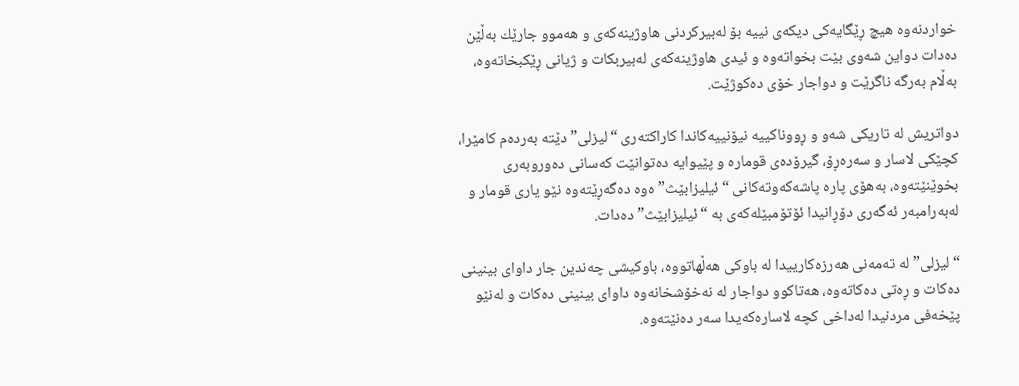خواردنەوە ھیچ ڕێگایەكی دیكەی نییە بۆ لەبیركردنی ھاوژینەكەی و ھەموو جارێك بەڵێن دەدات دواین شەوی بێت بخواتەوە و ئیدی ھاوژینەكەی لەبیربكات و ژیانی ڕێكبخاتەوە، بەڵام بەرگە ناگرێت و دواجار خۆی دەكوژێت.

دواتریش لە تاریكی شەو و ڕووناكییە نیۆنییەكاندا كاراكتەری “لیزلی” دێتە بەردەم كامێرا، كچێكی لاسار و سەرەڕۆ، گیرۆدەی قومارە و پێیوایە دەتوانێت كەسانی دەوروبەری بخوێنێتەوە، بەھۆی پارە پاشەكەوتەكانی “ئیلیزابێث”ەوە دەگەڕێتەوە نێو یاری قومار و لەبەرامبەر ئەگەری دۆڕانیدا ئۆتۆمبێلەكەی بە “ئیلیزابێث” دەدات.

“لیزلی” لە تەمەنی ھەرزەكارییدا لە باوكی ھەڵھاتووە، باوكیشی چەندین جار داوای بینینی دەكات و ڕەتی دەكاتەوە، ھەتاكوو دواجار لە نەخۆشخانەوە داوای بینینی دەكات و لەنێو پێخەفی مردنیدا لەداخی كچە لاسارەكەیدا سەر دەنێتەوە.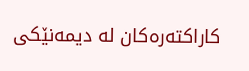كاراكتەرەكان لە دیمەنێكی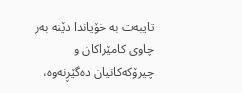تایبەت بە خۆیاندا دێنە بەر چاوی كامێراكان و چیرۆكەكانیان دەگێڕنەوە،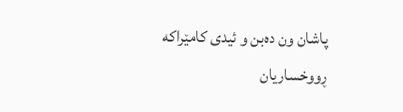پاشان ون دەبن و ئیدی كامێراكە ڕووخساریان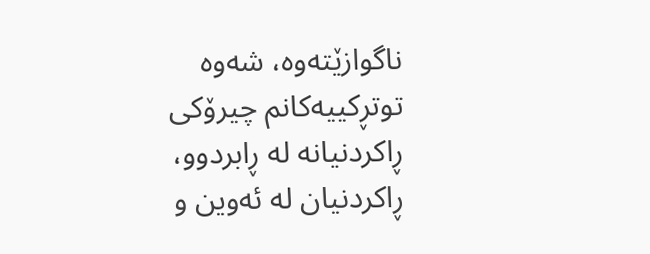ناگوازێتەوە، شەوە توتڕكییەكانم چیرۆكی ڕاكردنیانە لە ڕابردوو، ڕاكردنیان لە ئەوین و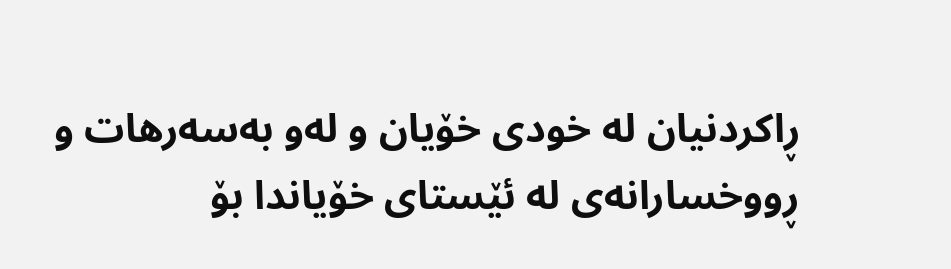ڕاكردنیان لە خودی خۆیان و لەو بەسەرھات و ڕووخسارانەی لە ئێستای خۆیاندا بۆ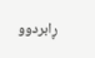ڕابردوو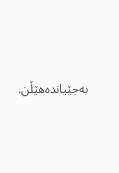بەجێیاندەھێڵن.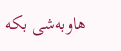هاوبەشی بکە